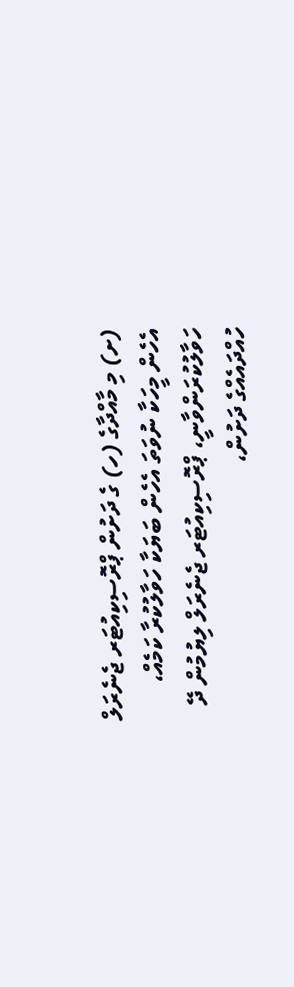(ށ) މި މާއްދާގެ (ހ) ގެ ދަށުން ޕްރޮސިކިއުޓަރ ޖެނެރަލް އެހެން މީހަކާ ނުވަތަ އެހެން ބަޔަކާ ހަވާލުކުރާ ކަމެއް، ހަވާލުކުރަންވާނީ، ޕްރޮސިކިއުޓަރ ޖެނެރަލް ލިޔުމުން ދޭ ހުއްދައެއްގެ ދަށުން،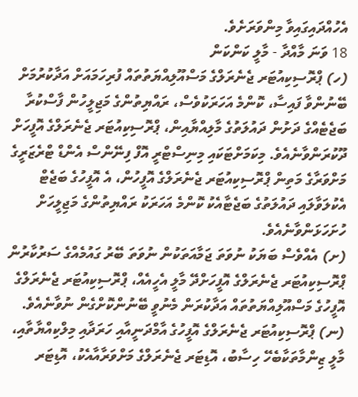އެހުއްދައިގައިވާ މިންވަރަށެވެ.
18 ވަނަ މާއްދާ - މާލީ ކަންކަން
(ހ) ޕްރޮސިކިއުޓަރ ޖެނެރަލްގެ މަސްއޫލިއްޔަތުތައް ފުރިހަމައަށް އަދާކުރުމަށް ބޭނުންވާ ފައިސާ، ކޮންމެ އަހަރަކުވެސް، ރައްޔިތުންގެ މަޖިލީހުން ފާސްކުރާ ބަޖެޓެއްގެ ދަށުން ދައުލަތުގެ މާލިއްޔާއިން، ޕްރޮސިކިއުޓަރ ޖެނެރަލްގެ އޮފީހަށް ދޫކުރަންވާނެއެވެ. މިކަމަށްޓަކައި މިނިސްޓްރީ އޮފް ފިނޭންސް އެންޑް ޓްރެޒަރީގެ މަށްވަރާގެ މަތިން ޕްރޮސިކިއުޓަރ ޖެނެރަލްގެ އޮފީހުން، އެ އޮފީހުގެ ބަޖެޓް އެކުލަވާލައި ދައުލަތުގެ ބަޖެޓާއެކު ކޮންމެ އަހަރަކު ރައްޔިތުންގެ މަޖިލީހަށް ހުށަހަޅަންވާނެއެވެ.
(ށ) އެއްވެސް ބަޔަކު ނުވަތަ ޖަމާއަތަކުން ނުވަތަ ބޭރު ގައުމެއްގެ ސަރުކާރުން ޕްރޮސިކިއުޓަރ ޖެނެރަލްގެ އޮފީހަށްދޭ މާލީ އެހީއެއް، ޕްރޮސިކިއުޓަރ ޖެނެރަލްގެ އޮފީހުގެ މަސްއޫލިއްޔަތުތައް އަދާކުރަން މެނުވީ ބޭނުންކޮށްގެން ނުވާނެއެވެ.
(ނ) ޕްރޮސިކިއުޓަރ ޖެނެރަލްގެ އޮފީހުގެ އާމްދަނީއާއި ހަރަދާއި މިލްކިއްޔާތާއި، މާލީ ޒިންމާތަކާބެހޭ ހިސާބު، އޮޑިޓަރ ޖެނެރަލްގެ މަށްވަރާއާއެކު، އޮޑިޓަރ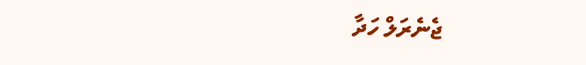ޖެނެރަލް ހަދާ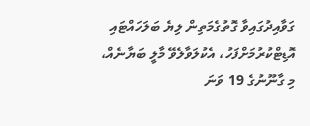ގަވާއިދުގައިވާ ގޮތުގެމަތިން ލިޔެ ބަލަހައްޓައި އޮޑިޓްކުރުމަށްފަހު، އެކުލަވާލެވޭ މާލީ ބަޔާނެއް، މި ގާނޫނުގެ 19 ވަނަ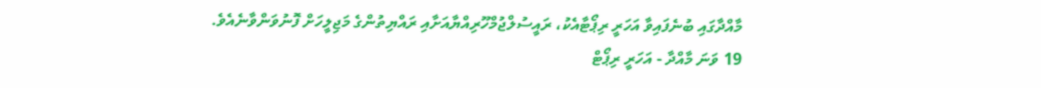މާއްދާގައި ބުނެފައިވާ އަހަރީ ރިޕޯޓާއެކު، ރައީސުލްޖުމްހޫރިއްޔާއަށާއި ރައްޔިތުންގެ މަޖިލީހަށް ފޮނުވަންވާނެއެވެ.
19 ވަނަ މާއްދާ - އަހަރީ ރިޕޯޓް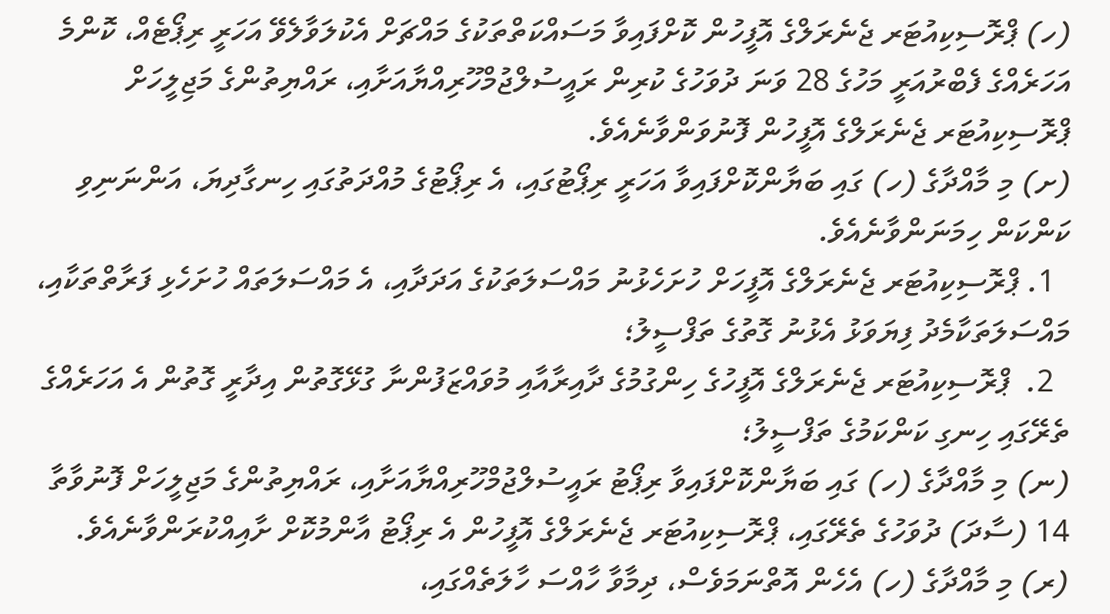(ހ) ޕްރޮސިކިއުޓަރ ޖެނެރަލްގެ އޮފީހުން ކޮށްފައިވާ މަސައްކަތްތަކުގެ މައްޗަށް އެކުލަވާލެވޭ އަހަރީ ރިޕޯޓެއް، ކޮންމެ އަހަރެއްގެ ފެބްރުއަރީ މަހުގެ 28 ވަނަ ދުވަހުގެ ކުރިން ރައީސުލްޖުމްހޫރިއްޔާއަށާއި، ރައްޔިތުންގެ މަޖިލީހަށް ޕްރޮސިކިއުޓަރ ޖެނެރަލްގެ އޮފީހުން ފޮނުވަންވާނެއެވެ.
(ށ) މި މާއްދާގެ (ހ) ގައި ބަޔާންކޮށްފައިވާ އަހަރީ ރިޕޯޓުގައި، އެ ރިޕޯޓުގެ މުއްދަތުގައި ހިނގާދިޔަ، އަންނަނިވި ކަންކަން ހިމަނަންވާނެއެވެ.
  1. ޕްރޮސިކިއުޓަރ ޖެނެރަލްގެ އޮފީހަށް ހުށަހެޅުނު މައްސަލަތަކުގެ އަދަދާއި، އެ މައްސަލަތައް ހުށަހެޅި ފަރާތްތަކާއި، މައްސަލަތަކާމެދު ފިޔަވަޅު އެޅުނު ގޮތުގެ ތަފްސީލު؛
  2.  ޕްރޮސިކިއުޓަރ ޖެނެރަލްގެ އޮފީހުގެ ހިންގުމުގެ ދާއިރާއާއި މުވައްޒަފުންނާ ގުޅޭގޮތުން އިދާރީ ގޮތުން އެ އަހަރެއްގެ ތެރޭގައި ހިނގި ކަންކަމުގެ ތަފްސީލު؛
(ނ) މި މާއްދާގެ (ހ) ގައި ބަޔާންކޮށްފައިވާ ރިޕޯޓު ރައީސުލްޖުމްހޫރިއްޔާއަށާއި، ރައްޔިތުންގެ މަޖިލީހަށް ފޮނުވާތާ 14 (ސާދަ) ދުވަހުގެ ތެރޭގައި، ޕްރޮސިކިއުޓަރ ޖެނެރަލްގެ އޮފީހުން އެ ރިޕޯޓު އާންމުކޮށް ށާއިއްކުރަންވާނެއެވެ.
(ރ) މި މާއްދާގެ (ހ) އެހެން އޮތްނަމަވެސް، ދިމާވާ ހާއްސަ ހާލަތެއްގައި،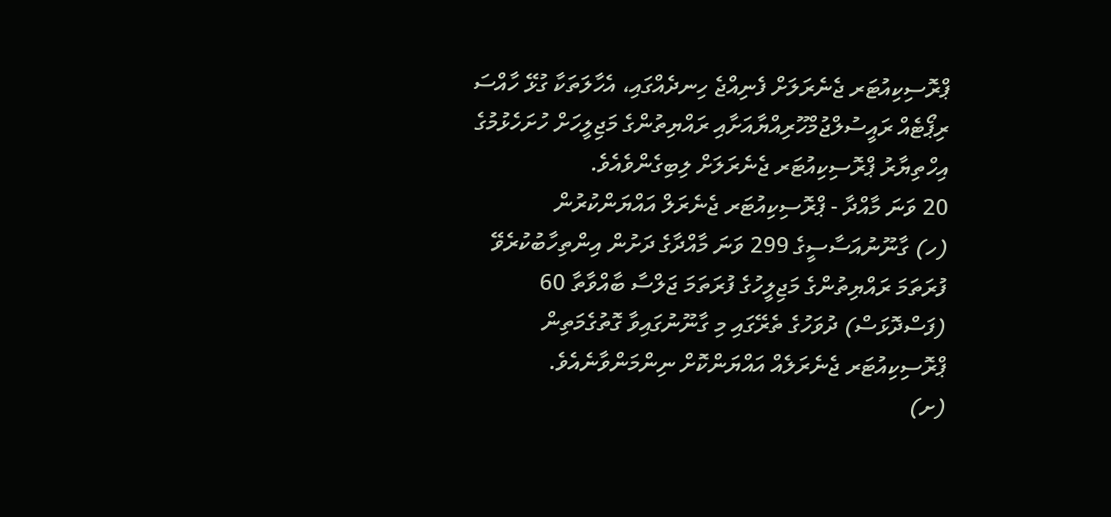ޕްރޮސިކިއުޓަރ ޖެނެރަލަށް ފެނިއްޖެ ހިނދެއްގައި، އެހާލަތަކާ ގުޅޭ ހާއްސަ ރިޕޯޓެއް ރައީސުލްޖުމްހޫރިއްޔާއަށާއި ރައްޔިތުންގެ މަޖިލީހަށް ހުށަހެޅުމުގެ އިހްތިޔާރު ޕްރޮސިކިއުޓަރ ޖެނެރަލަށް ލިބިގެންވެއެވެ.
20 ވަނަ މާއްދާ - ޕްރޮސިކިއުޓަރ ޖެނެރަލް އައްޔަންކުރުން
(ހ) ގާނޫނުއަސާސީގެ 299 ވަނަ މާއްދާގެ ދަށުން އިންތިހާބުކުރެވޭ ފުރަތަމަ ރައްޔިތުންގެ މަޖިލީހުގެ ފުރަތަމަ ޖަލްސާ ބާއްވާތާ 60 (ފަސްދޮޅަސް) ދުވަހުގެ ތެރޭގައި މި ގާނޫނުގައިވާ ގޮތުގެމަތިން ޕްރޮސިކިއުޓަރ ޖެނެރަލެއް އައްޔަންކޮށް ނިންމަންވާނެއެވެ.
(ށ)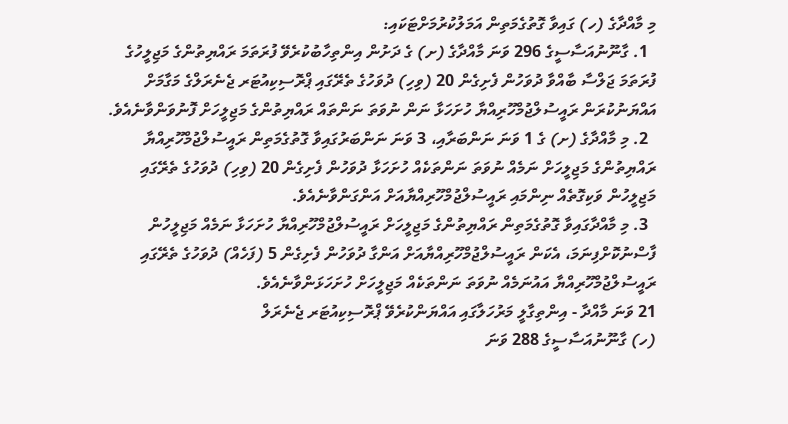މި މާއްދާގެ (ހ) ގައިވާ ގޮތުގެމަތިން އަމަލުކުރުމަށްޓަކައި:
  1. ގާނޫނުއަސާސީގެ 296 ވަނަ މާއްދާގެ (ށ) ގެ ދަށުން އިންތިހާބުކުރެވޭ ފުރަތަމަ ރައްޔިތުންގެ މަޖިލީހުގެ ފުރަތަމަ ޖަލްސާ ބާއްވާ ދުވަހުން ފެށިގެން 20 (ވިހި) ދުވަހުގެ ތެރޭގައި ޕްރޮސިކިއުޓަރ ޖެނެރަލްގެ މަގާމަށް އައްޔަނުކުރަން ރައީސުލްޖުމްހޫރިއްޔާ ހުށަހަޅާ ނަން ނުވަތަ ނަންތައް ރައްޔިތުންގެ މަޖިލީހަށް ފޮނުވަންވާނެއެވެ.
  2. މި މާއްދާގެ (ށ) ގެ 1 ވަނަ ނަންބަރާއި، 3 ވަނަ ނަންބަރުގައިވާ ގޮތުގެމަތިން ރައީސުލްޖުމްހޫރިއްޔާ ރައްޔިތުންގެ މަޖިލީހަށް ނަމެއް ނުވަތަ ނަންތަކެއް ހުށަހަޅާ ދުވަހުން ފެށިގެން 20 (ވިހި) ދުވަހުގެ ތެރޭގައި މަޖިލީހުން ވަކިގޮތެއް ނިންމައި ރައީސުލްޖުމްހޫރިއްޔާއަށް އަންގަންވާނެއެވެ.
  3. މި މާއްދާގައިވާ ގޮތުގެމަތިން ރައްޔިތުންގެ މަޖިލީހަށް ރައީސުލްޖުމްހޫރިއްޔާ ހުށަހަޅާ ނަމެއް މަޖިލީހުން ފާސްނުކޮށްފިނަމަ، އެކަން ރައީސުލްޖުމްހޫރިއްޔާއަށް އަންގާ ދުވަހުން ފެށިގެން 5 (ފަހެއް) ދުވަހުގެ ތެރޭގައި ރައީސުލްޖުމްހޫރިއްޔާ އައުނަމެއް ނުވަތަ ނަންތަކެއް މަޖިލީހަށް ހުށަހަޅަންވާނެއެވެ.
21 ވަނަ މާއްދާ - އިންތިގާލީ މަރުހަލާގައި އައްޔަންކުރެވޭ ޕްރޮސިކިއުޓަރ ޖެނެރަލް
(ހ) ގާނޫނުއަސާސީގެ 288 ވަނަ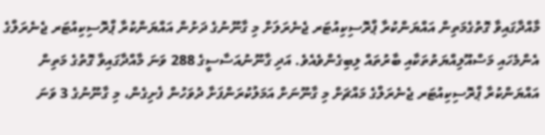މާއްދާގައިވާ ގޮތުގެމަތިން އައްޔަންކުރާ ޕްރޮސިކިއުޓަރ ޖެނެރަލަށް މި ގާނޫނުގެ ދަށުން އައްޔަންކުރާ ޕްރޮސިކިއުޓަރ ޖެނެރަލްގެ އެންމެހައި މަސްއޫލިއްޔަތުތަކާއި ބާރުތައް ލިބިގެންވެއެވެ. އަދި ގާނޫނުއަސާސީގެ 288 ވަނަ މާއްދާގައިވާ ގޮތުގެ މަތިން އައްޔަންކުރާ ޕްރޮސިކިއުޓަރ ޖެނެރަލްގެ މައްޗަށް މި ގާނޫނަށް އަމަލުކުރަންފަށާ ދުވަހުން ފެށިގެން، މި ގާނޫނުގެ 3 ވަނަ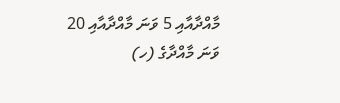މާއްދާއާއި 5 ވަނަ މާއްދާއާއި 20 ވަނަ މާއްދާގެ (ހ)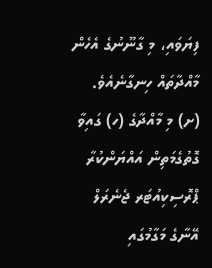ފިޔަވައި، މި ގާނޫނުގެ އެހެން މާއްދާތައް ހިނގާނެއެވެ.
(ށ) މި މާއްދާގެ (ހ) ގައިވާ ގޮތުގެމަތިން އައްޔަންކުރާ ޕްރޮސިކިއުޓަރ ޖެނެރަލް އޭނާގެ މަގާމުގައި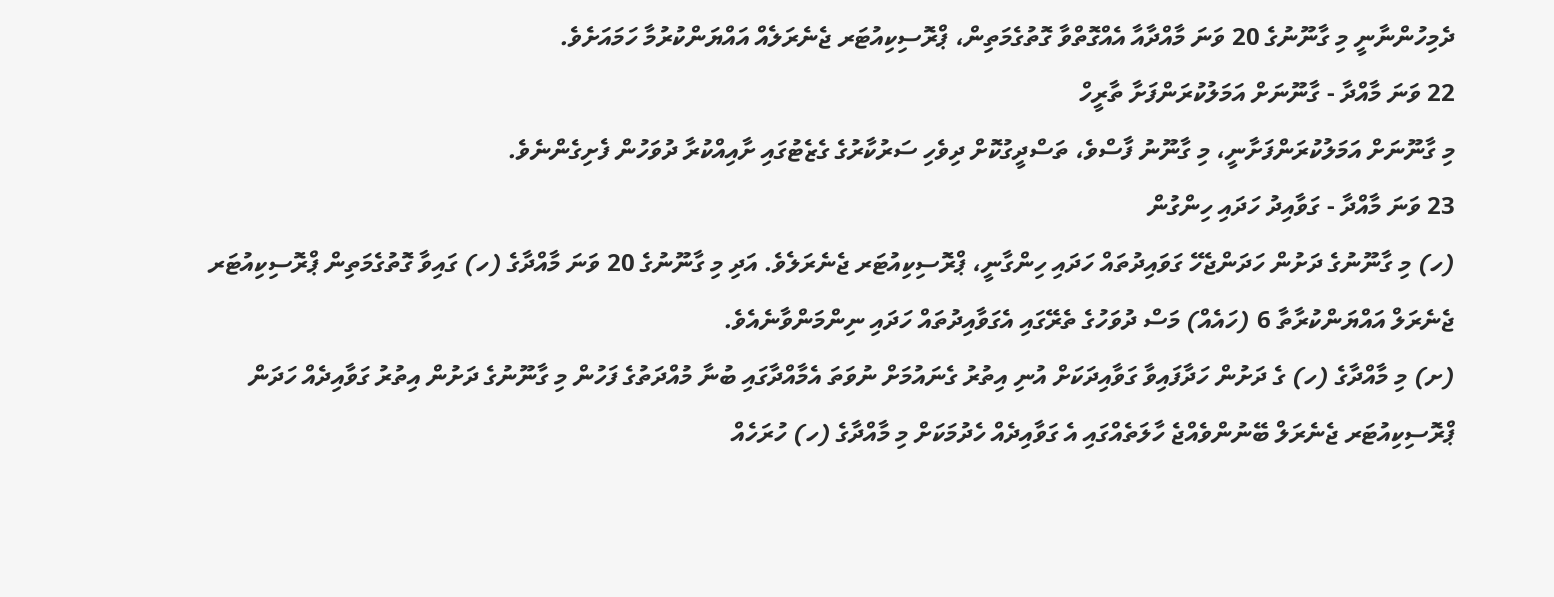ދެމިހުންނާނީ މި ގާނޫނުގެ 20 ވަނަ މާއްދާއާ އެއްގޮތްވާ ގޮތުގެމަތިން، ޕްރޮސިކިއުޓަރ ޖެނެރަލެއް އައްޔަންކުރުމާ ހަމައަށެވެ.
22 ވަނަ މާއްދާ - ގާނޫނަށް އަމަލުކުރަންފަށާ ތާރީހް
މި ގާނޫނަށް އަމަލުކުރަންފަށާނީ، މި ގާނޫނު ފާސްވެ، ތަސްދީގުކޮށް ދިވެހި ސަރުކާރުގެ ގެޒެޓުގައި ށާއިއްކުރާ ދުވަހުން ފެށިގެންނެވެ.
23 ވަނަ މާއްދާ - ގަވާއިދު ހަދައި ހިންގުން
(ހ) މި ގާނޫނުގެ ދަށުން ހަދަންޖެހޭ ގަވައިދުތައް ހަދައި ހިންގާނީ، ޕްރޮސިކިއުޓަރ ޖެނެރަލެވެ. އަދި މި ގާނޫނުގެ 20 ވަނަ މާއްދާގެ (ހ) ގައިވާ ގޮތުގެމަތިން ޕްރޮސިކިއުޓަރ ޖެނެރަލް އައްޔަންކުރާތާ 6 (ހައެއް) މަސް ދުވަހުގެ ތެރޭގައި އެގަވާއިދުތައް ހަދައި ނިންމަންވާނެއެވެ.
(ށ) މި މާއްދާގެ (ހ) ގެ ދަށުން ހަދާފައިވާ ގަވާއިދަކަށް އުނި އިތުރު ގެނައުމަށް ނުވަތަ އެމާއްދާގައި ބުނާ މުއްދަތުގެ ފަހުން މި ގާނޫނުގެ ދަށުން އިތުރު ގަވާއިދެއް ހަދަން ޕްރޮސިކިއުޓަރ ޖެނެރަލް ބޭނުންވެއްޖެ ހާލަތެއްގައި އެ ގަވާއިދެއް ހެދުމަކަށް މި މާއްދާގެ (ހ) ހުރަހެއް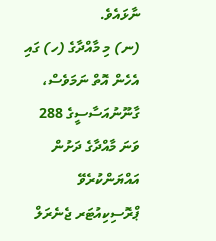ނާޅައެވެ.
(ނ) މި މާއްދާގެ (ހ) ގައި އެހެން އޮތް ނަމަވެސް، ގާނޫނުއަސާސީގެ 288 ވަނަ މާއްދާގެ ދަށުން އައްޔަންކުރެވޭ ޕްރޮސިކިއުޓަރ ޖެނެރަލް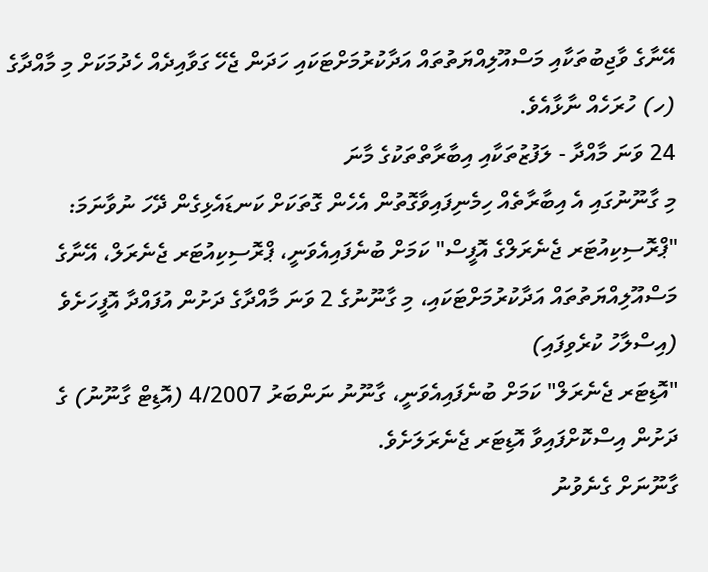އޭނާގެ ވާޖިބުތަކާއި މަސްއޫލިއްޔަތުތައް އަދާކުރުމަށްޓަކައި ހަދަން ޖެހޭ ގަވާއިދެއް ހެދުމަކަށް މި މާއްދާގެ (ހ) ހުރަހެއް ނާޅާއެވެ.
24 ވަނަ މާއްދާ - ލަފުޒުތަކާއި އިބާރާތްތަކުގެ މާނަ
މި ގާނޫނުގައި އެ އިބާރާތެއް ހިމެނިފައިވާގޮތުން އެހެން ގޮތަކަށް ކަނޑައެޅިގެން ދޭހަ ނުވާނަމަ:
"ޕްރޮސިކިއުޓަރ ޖެނެރަލްގެ އޮފީސް" ކަމަށް ބުނެފައިއެވަނީ، ޕްރޮސިކިއުޓަރ ޖެނެރަލް، އޭނާގެ މަސްއޫލިއްޔަތުތައް އަދާކުރުމަށްޓަކައި، މި ގާނޫނުގެ 2 ވަނަ މާއްދާގެ ދަށުން އުފައްދާ އޮފީހަށެވެ (އިސްލާހު ކުރެވިފައި)
"އޮޑިޓަރ ޖެނެރަލް" ކަމަށް ބުނެފައިއެވަނީ، ގާނޫނު ނަންބަރު 4/2007 (އޮޑިޓް ގާނޫނު) ގެ ދަށުން އިސްކޮށްފައިވާ އޮޑިޓަރ ޖެނެރަލަށެވެ.
ގާނޫނަށް ގެނެވުނު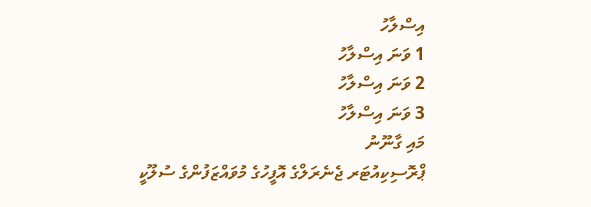އިސްލާހު
1 ވަނަ އިސްލާހު
2 ވަނަ އިސްލާހު
3 ވަނަ އިސްލާހު
މައި ގާނޫނު
ޕްރޮސިކިއުޓަރ ޖެނެރަލްގެ އޮފީހުގެ މުވައްޒަފުންގެ ސުލޫކީ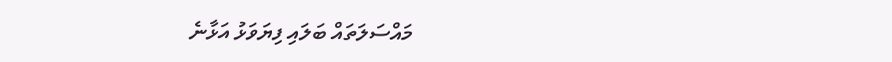މައްސަލަތައް ބަލައި ފިޔަވަޅު އަޅާނެ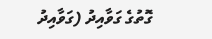ގޮތުގެ ގަވާއިދު (ގަވާއިދު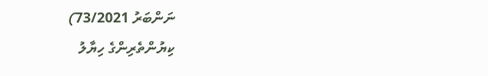ނަންބަރު 73/2021)
ކިޔުންތެރިންގެ ހިޔާލު